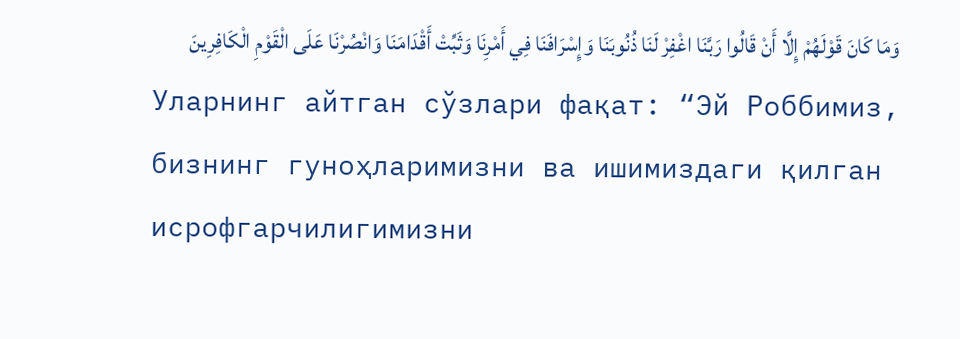وَمَا كَانَ قَوْلَهُمْ إِلَّا أَنْ قَالُوا رَبَّنَا اغْفِرْ لَنَا ذُنُوبَنَا وَإِسْرَافَنَا فِي أَمْرِنَا وَثَبِّتْ أَقْدَامَنَا وَانْصُرْنَا عَلَى الْقَوْمِ الْكَافِرِينَ
Уларнинг айтган сўзлари фақат: “Эй Роббимиз, бизнинг гуноҳларимизни ва ишимиздаги қилган исрофгарчилигимизни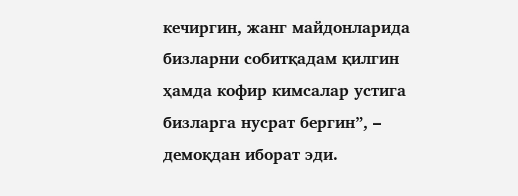кечиргин, жанг майдонларида бизларни собитқадам қилгин ҳамда кофир кимсалар устига бизларга нусрат бергин”, – демоқдан иборат эди.